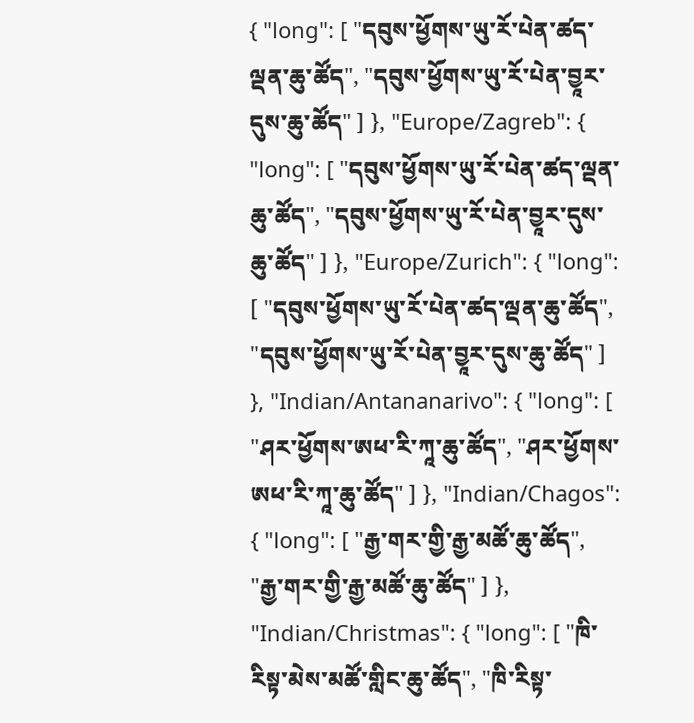{ "long": [ "དབུས་ཕྱོགས་ཡུ་རོ་པེན་ཚད་ལྡན་ཆུ་ཚོད", "དབུས་ཕྱོགས་ཡུ་རོ་པེན་བྱཱར་དུས་ཆུ་ཚོད" ] }, "Europe/Zagreb": { "long": [ "དབུས་ཕྱོགས་ཡུ་རོ་པེན་ཚད་ལྡན་ཆུ་ཚོད", "དབུས་ཕྱོགས་ཡུ་རོ་པེན་བྱཱར་དུས་ཆུ་ཚོད" ] }, "Europe/Zurich": { "long": [ "དབུས་ཕྱོགས་ཡུ་རོ་པེན་ཚད་ལྡན་ཆུ་ཚོད", "དབུས་ཕྱོགས་ཡུ་རོ་པེན་བྱཱར་དུས་ཆུ་ཚོད" ] }, "Indian/Antananarivo": { "long": [ "ཤར་ཕྱོགས་ཨཕ་རི་ཀཱ་ཆུ་ཚོད", "ཤར་ཕྱོགས་ཨཕ་རི་ཀཱ་ཆུ་ཚོད" ] }, "Indian/Chagos": { "long": [ "རྒྱ་གར་གྱི་རྒྱ་མཚོ་ཆུ་ཚོད", "རྒྱ་གར་གྱི་རྒྱ་མཚོ་ཆུ་ཚོད" ] }, "Indian/Christmas": { "long": [ "ཁི་རིསྟ་མེས་མཚོ་གླིང་ཆུ་ཚོད", "ཁི་རིསྟ་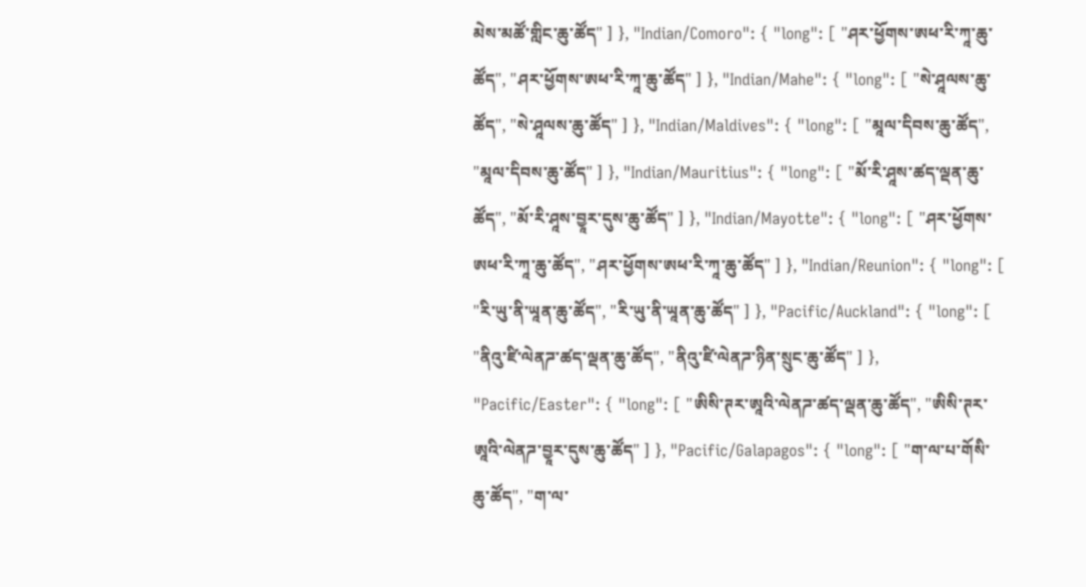མེས་མཚོ་གླིང་ཆུ་ཚོད" ] }, "Indian/Comoro": { "long": [ "ཤར་ཕྱོགས་ཨཕ་རི་ཀཱ་ཆུ་ཚོད", "ཤར་ཕྱོགས་ཨཕ་རི་ཀཱ་ཆུ་ཚོད" ] }, "Indian/Mahe": { "long": [ "སེ་ཤཱལས་ཆུ་ཚོད", "སེ་ཤཱལས་ཆུ་ཚོད" ] }, "Indian/Maldives": { "long": [ "མཱལ་དིབས་ཆུ་ཚོད", "མཱལ་དིབས་ཆུ་ཚོད" ] }, "Indian/Mauritius": { "long": [ "མོ་རི་ཤཱས་ཚད་ལྡན་ཆུ་ཚོད", "མོ་རི་ཤཱས་བྱཱར་དུས་ཆུ་ཚོད" ] }, "Indian/Mayotte": { "long": [ "ཤར་ཕྱོགས་ཨཕ་རི་ཀཱ་ཆུ་ཚོད", "ཤར་ཕྱོགས་ཨཕ་རི་ཀཱ་ཆུ་ཚོད" ] }, "Indian/Reunion": { "long": [ "རི་ཡུ་ནི་ཡཱན་ཆུ་ཚོད", "རི་ཡུ་ནི་ཡཱན་ཆུ་ཚོད" ] }, "Pacific/Auckland": { "long": [ "ནིའུ་ཛི་ལེནཌ་ཚད་ལྡན་ཆུ་ཚོད", "ནིའུ་ཛི་ལེནཌ་ཉིན་སྲུང་ཆུ་ཚོད" ] }, "Pacific/Easter": { "long": [ "ཨིསི་ཊར་ཨཱའི་ལེནཌ་ཚད་ལྡན་ཆུ་ཚོད", "ཨིསི་ཊར་ཨཱའི་ལེནཌ་བྱཱར་དུས་ཆུ་ཚོད" ] }, "Pacific/Galapagos": { "long": [ "ག་ལ་པ་གོསི་ཆུ་ཚོད", "ག་ལ་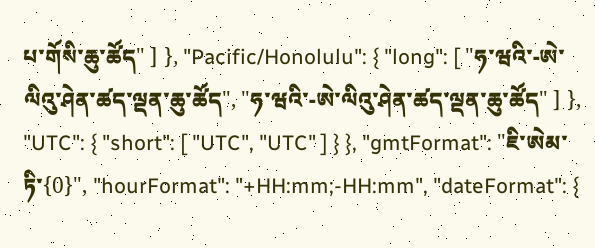པ་གོསི་ཆུ་ཚོད" ] }, "Pacific/Honolulu": { "long": [ "ཧ་ཝའི་-ཨེ་ལིའུ་ཤེན་ཚད་ལྡན་ཆུ་ཚོད", "ཧ་ཝའི་-ཨེ་ལིའུ་ཤེན་ཚད་ལྡན་ཆུ་ཚོད" ] }, "UTC": { "short": [ "UTC", "UTC" ] } }, "gmtFormat": "ཇི་ཨེམ་ཏི་{0}", "hourFormat": "+HH:mm;-HH:mm", "dateFormat": {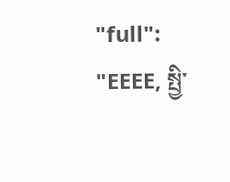"full": "EEEE, སྤྱི་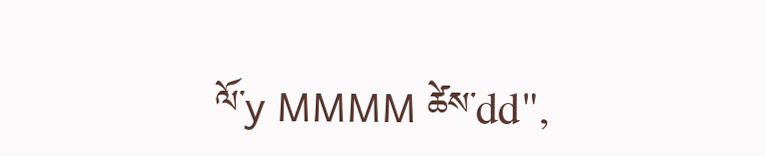ལོ་y MMMM ཚེས་dd",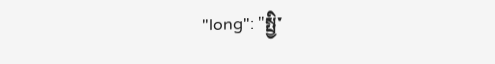"long": "སྤྱི་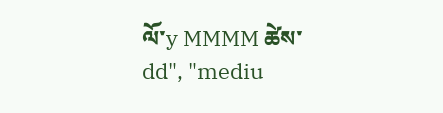ལོ་y MMMM ཚེས་ dd", "mediu